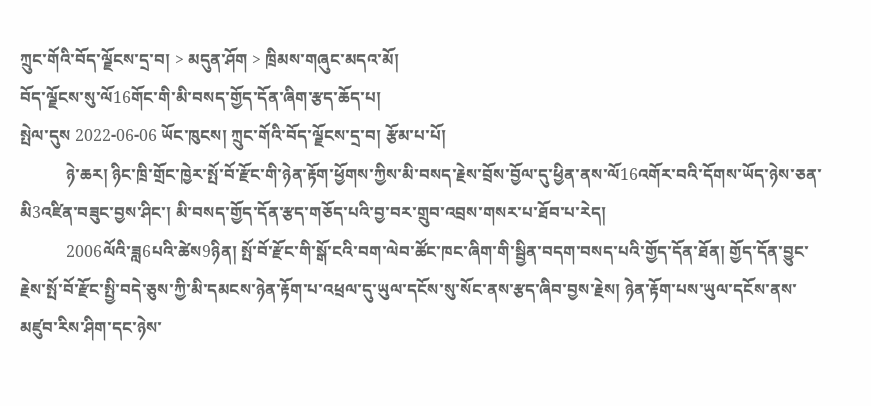ཀྲུང་གོའི་བོད་ལྗོངས་དྲ་བ། > མདུན་ཤོག > ཁྲིམས་གཞུང་མདའ་མོ།
བོད་ལྗོངས་སུ་ལོ16གོང་གི་མི་བསད་གྱོད་དོན་ཞིག་རྩད་ཆོད་པ།
སྤེལ་དུས 2022-06-06 ཡོང་ཁུངས། ཀྲུང་གོའི་བོད་ལྗོངས་དྲ་བ། རྩོམ་པ་པོ།
           ཉེ་ཆར། ཉིང་ཁྲི་གྲོང་ཁྱེར་སྤོ་བོ་རྫོང་གི་ཉེན་རྟོག་ཕྱོགས་ཀྱིས་མི་བསད་རྗེས་བྲོས་བྱོལ་དུ་ཕྱིན་ནས་ལོ16འགོར་བའི་དོགས་ཡོད་ཉེས་ཅན་མི3འཛིན་བཟུང་བྱས་ཤིང་། མི་བསད་གྱོད་དོན་རྩད་གཅོད་པའི་བྱ་བར་གྲུབ་འབྲས་གསར་པ་ཐོབ་པ་རེད།
           2006ལོའི་ཟླ6པའི་ཚེས9ཉིན། སྤོ་བོ་རྫོང་གི་སྒོ་ངའི་བག་ལེབ་ཚོང་ཁང་ཞིག་གི་སྦྱིན་བདག་བསད་པའི་གྱོད་དོན་ཐོན། གྱོད་དོན་བྱུང་རྗེས་སྤོ་བོ་རྫོང་སྤྱི་བདེ་ཅུས་ཀྱི་མི་དམངས་ཉེན་རྟོག་པ་འཕྲལ་དུ་ཡུལ་དངོས་སུ་སོང་ནས་རྩད་ཞིབ་བྱས་རྗེས། ཉེན་རྟོག་པས་ཡུལ་དངོས་ནས་མཛུབ་རིས་ཤིག་དང་ཉེས་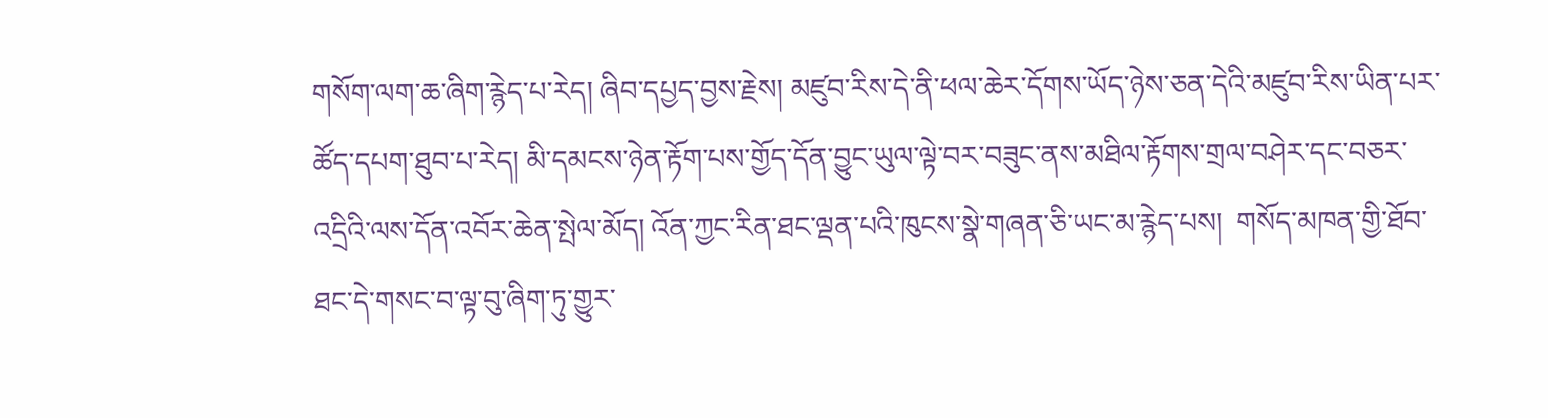གསོག་ལག་ཆ་ཞིག་རྙེད་པ་རེད། ཞིབ་དཔྱད་བྱས་རྗེས། མཛུབ་རིས་དེ་ནི་ཕལ་ཆེར་དོགས་ཡོད་ཉེས་ཅན་དེའི་མཛུབ་རིས་ཡིན་པར་ཚོད་དཔག་ཐུབ་པ་རེད། མི་དམངས་ཉེན་རྟོག་པས་གྱོད་དོན་བྱུང་ཡུལ་ལྟེ་བར་བཟུང་ནས་མཐིལ་རྟོགས་གྲལ་བཤེར་དང་བཅར་འདྲིའི་ལས་དོན་འབོར་ཆེན་སྤེལ་མོད། འོན་ཀྱང་རིན་ཐང་ལྡན་པའི་ཁུངས་སྣེ་གཞན་ཅི་ཡང་མ་རྙེད་པས།  གསོད་མཁན་གྱི་ཐོབ་ཐང་དེ་གསང་བ་ལྟ་བུ་ཞིག་ཏུ་གྱུར་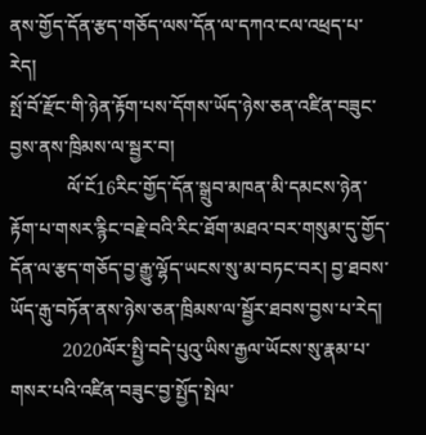ནས་གྱོད་དོན་རྩད་གཅོད་ལས་དོན་ལ་དཀའ་ངལ་འཕྲད་པ་རེད།
སྤོ་བོ་རྫོང་གི་ཉེན་རྟོག་པས་དོགས་ཡོད་ཉེས་ཅན་འཛིན་བཟུང་བྱས་ནས་ཁྲིམས་ལ་སྦྱར་བ།
            ལོ་ངོ16རིང་གྱོད་དོན་སྒྲུབ་མཁན་མི་དམངས་ཉེན་རྟོག་པ་གསར་རྙིང་བརྗེ་བའི་རིང་ཐོག་མཐའ་བར་གསུམ་དུ་གྱོད་དོན་ལ་རྩད་གཅོད་བྱ་རྒྱུ་ལྷོད་ཡངས་སུ་མ་བཏང་བར། བྱ་ཐབས་ཡོད་རྒུ་བཏོན་ནས་ཉེས་ཅན་ཁྲིམས་ལ་སྦྱོར་ཐབས་བྱས་པ་རེད།
           2020ལོར་སྤྱི་བདེ་པུའུ་ཡིས་རྒྱལ་ཡོངས་སུ་རྣམ་པ་གསར་པའི་འཛིན་བཟུང་བྱ་སྤྱོད་སྤེལ་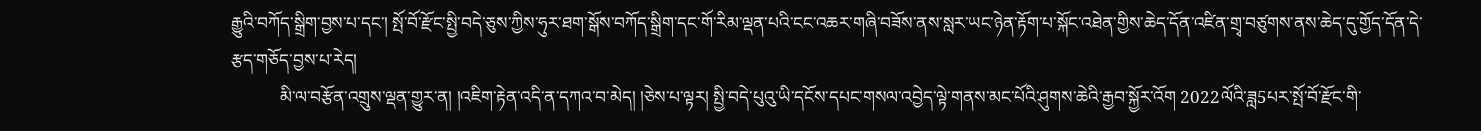རྒྱུའི་བཀོད་སྒྲིག་བྱས་པ་དང་། སྤོ་བོ་རྫོང་སྤྱི་བདེ་ཅུས་ཀྱིས་ཧུར་ཐག་སྒོས་བཀོད་སྒྲིག་དང་གོ་རིམ་ལྡན་པའི་ངང་འཆར་གཞི་བཟོས་ནས་སླར་ཡང་ཉེན་རྟོག་པ་སྐོང་འཐེན་གྱིས་ཆེད་དོན་འཛིན་གྲྭ་བཙུགས་ནས་ཆེད་དུ་གྱོད་དོན་དེ་རྩད་གཅོད་བྱས་པ་རེད།
           མི་ལ་བརྩོན་འགྲུས་ལྡན་གྱུར་ན། །འཇིག་རྟེན་འདི་ན་དཀའ་བ་མེད། །ཅེས་པ་ལྟར། སྤྱི་བདེ་པུའུ་ཡི་དངོས་དཔང་གསལ་འབྱེད་ལྟེ་གནས་མང་པོའི་ཤུགས་ཆེའི་རྒྱབ་སྐྱོར་འོག 2022ལོའི་ཟླ5པར་སྤོ་བོ་རྫོང་གི་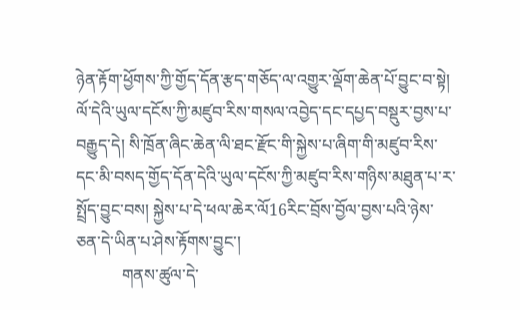ཉེན་རྟོག་ཕྱོགས་ཀྱི་གྱོད་དོན་རྩད་གཅོད་ལ་འགྱུར་ལྡོག་ཆེན་པོ་བྱུང་བ་སྟེ། ལོ་དེའི་ཡུལ་དངོས་ཀྱི་མཛུབ་རིས་གསལ་འབྱེད་དང་དཔྱད་བསྡུར་བྱས་པ་བརྒྱུད་དེ། སི་ཁྲོན་ཞིང་ཆེན་ལི་ཐང་རྫོང་གི་སྐྱེས་པ་ཞིག་གི་མཛུབ་རིས་དང་མི་བསད་གྱོད་དོན་དེའི་ཡུལ་དངོས་ཀྱི་མཛུབ་རིས་གཉིས་མཐུན་པ་ར་སྤྲོད་བྱུང་བས། སྐྱེས་པ་དེ་ཕལ་ཆེར་ལོ16རིང་བྲོས་བྱོལ་བྱས་པའི་ཉེས་ཅན་དེ་ཡིན་པ་ཤེས་རྟོགས་བྱུང་།
           གནས་ཚུལ་དེ་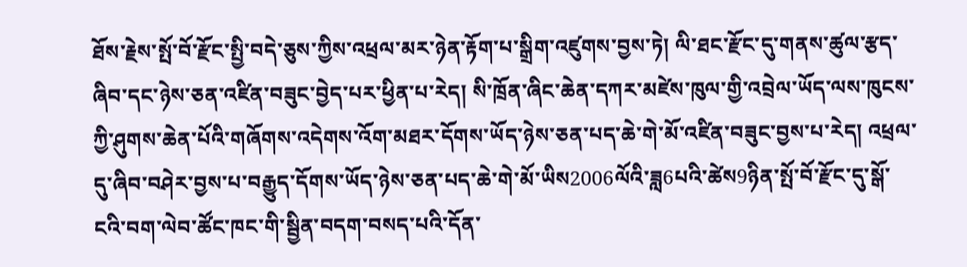ཐོས་རྗེས་སྤོ་བོ་རྫོང་སྤྱི་བདེ་ཅུས་ཀྱིས་འཕྲལ་མར་ཉེན་རྟོག་པ་སྒྲིག་འཛུགས་བྱས་ཏེ། ལི་ཐང་རྫོང་དུ་གནས་ཚུལ་རྩད་ཞིབ་དང་ཉེས་ཅན་འཛིན་བཟུང་བྱེད་པར་ཕྱིན་པ་རེད། སི་ཁྲོན་ཞིང་ཆེན་དཀར་མཛེས་ཁུལ་གྱི་འབྲེལ་ཡོད་ལས་ཁུངས་ཀྱི་ཤུགས་ཆེན་པོའི་གཞོགས་འདེགས་འོག་མཐར་དོགས་ཡོད་ཉེས་ཅན་པད་ཆེ་གེ་མོ་འཛིན་བཟུང་བྱས་པ་རེད། འཕྲལ་དུ་ཞིབ་བཤེར་བྱས་པ་བརྒྱུད་དོགས་ཡོད་ཉེས་ཅན་པད་ཆེ་གེ་མོ་ཡིས2006ལོའི་ཟླ6པའི་ཚེས9ཉིན་སྤོ་བོ་རྫོང་དུ་སྒོ་ངའི་བག་ལེབ་ཚོང་ཁང་གི་སྦྱིན་བདག་བསད་པའི་དོན་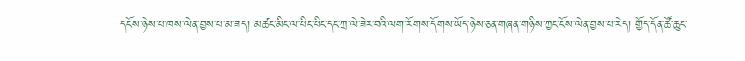དངོས་ཉེས་པ་ཁས་ལེན་བྱས་པ་མ་ཟད། མཚང་མིང་ལ་པིང་པིང་དང་ཀྲ་ལེ་ཟེར་བའི་ལག་རོགས་དོགས་ཡོད་ཉེས་ཅན་གཞན་གཉིས་ཀྱང་ངོས་ལེན་བྱས་པ་རེད། གྱོད་དོན་ཚོ་ཆུང་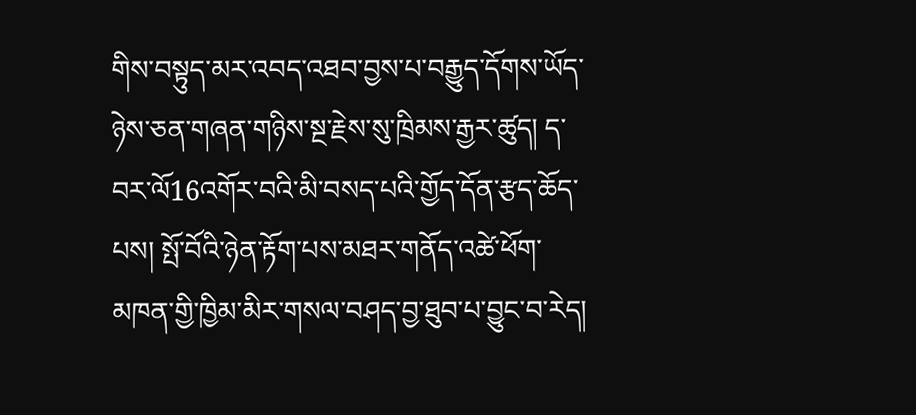གིས་བསྟུད་མར་འབད་འཐབ་བྱས་པ་བརྒྱུད་དོགས་ཡོད་ཉེས་ཅན་གཞན་གཉིས་སྔ་རྗེས་སུ་ཁྲིམས་རྒྱར་ཚུད། ད་བར་ལོ16འགོར་བའི་མི་བསད་པའི་གྱོད་དོན་རྩད་ཆོད་པས། སྤོ་བོའི་ཉེན་རྟོག་པས་མཐར་གནོད་འཚེ་ཕོག་མཁན་གྱི་ཁྱིམ་མིར་གསལ་བཤད་བྱ་ཐུབ་པ་བྱུང་བ་རེད།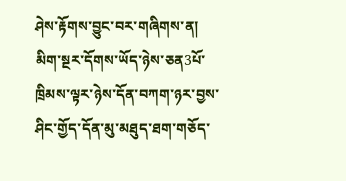ཤེས་རྟོགས་བྱུང་བར་གཞིགས་ན། མིག་སྔར་དོགས་ཡོད་ཉེས་ཅན3པོ་ཁྲིམས་ལྟར་ཉེས་དོན་བཀག་ཉར་བྱས་ཤིང་གྱོད་དོན་མུ་མཐུད་ཐག་གཅོད་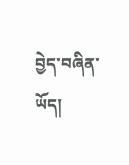བྱེད་བཞིན་ཡོད།